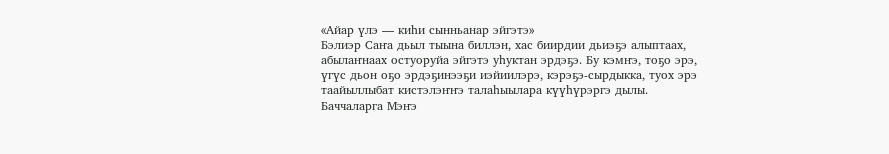«Айар үлэ — киһи сынньанар эйгэтэ»
Бэлиэр Саҥа дьыл тыына биллэн, хас биирдии дьиэҕэ алыптаах, абылаҥнаах остуоруйа эйгэтэ уһуктан эрдэҕэ. Бу кэмҥэ, тоҕо эрэ, үгүс дьон оҕо эрдэҕинээҕи иэйиилэрэ, кэрэҕэ-сырдыкка, туох эрэ таайыллыбат кистэлэҥҥэ талаһыылара күүһүрэргэ дылы.
Баччаларга Мэҥэ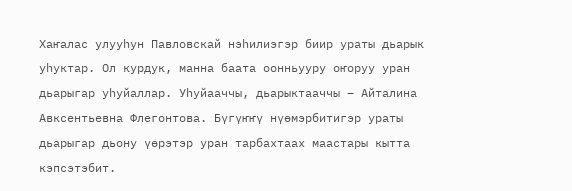Хаҥалас улууһун Павловскай нэһилиэгэр биир ураты дьарык уһуктар. Ол курдук, манна баата оонньууру оҥоруу уран дьарыгар уһуйаллар. Уһуйааччы, дьарыктааччы – Айталина Авксентьевна Флегонтова. Бүгүҥҥү нүөмэрбитигэр ураты дьарыгар дьону үөрэтэр уран тарбахтаах маастары кытта кэпсэтэбит.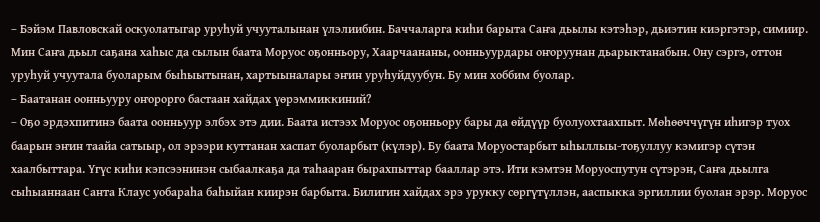– Бэйэм Павловскай оскуолатыгар уруһуй учууталынан үлэлиибин. Баччаларга киһи барыта Саҥа дьылы кэтэһэр, дьиэтин киэргэтэр, симиир. Мин Саҥа дьыл саҕана хаһыс да сылын баата Моруос оҕонньору, Хаарчаананы, оонньуурдары оҥоруунан дьарыктанабын. Ону сэргэ, оттон уруһуй учуутала буоларым быһыытынан, хартыыналары эҥин уруһуйдуубун. Бу мин хоббим буолар.
– Баатанан оонньууру оҥорорго бастаан хайдах үөрэммиккиний?
– Оҕо эрдэхпитинэ баата оонньуур элбэх этэ дии. Баата истээх Моруос оҕонньору бары да өйдүүр буолуохтаахпыт. Мөһөөччүгүн иһигэр туох баарын эҥин таайа сатыыр, ол эрээри куттанан хаспат буоларбыт (күлэр). Бу баата Моруостарбыт ыһыллыы-тоҕуллуу кэмигэр сүтэн хаалбыттара. Үгүс киһи кэпсээнинэн сыбаалкаҕа да таһааран бырахпыттар бааллар этэ. Ити кэмтэн Моруоспутун сүтэрэн, Саҥа дьылга сыһыаннаан Санта Клаус уобараһа баһыйан киирэн барбыта. Билигин хайдах эрэ урукку сөргүтүллэн, ааспыкка эргиллии буолан эрэр. Моруос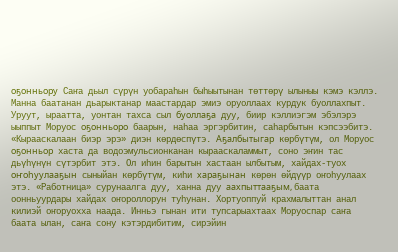оҕонньору Саҥа дьыл сүрүн уобараһын быһыытынан төттөрү ылыныы кэмэ кэллэ. Манна баатанан дьарыктанар маастардар эмиэ оруоллаах курдук буоллахпыт.
Уруут, ыраатта, уонтан тахса сыл буоллаҕа дуу, биир кэллиэгэм эбэлэрэ ыыппыт Моруос оҕонньоро баарын, наһаа эргэрбитин, саһарбытын кэпсээбитэ. «Кырааскалаан биэр эрэ» диэн көрдөспүтэ. Аҕалбытыгар көрбүтүм, ол Моруос оҕонньор хаста да водоэмульсионканан кырааскаламмыт, соно эҥин тас дьүһүнүн сүтэрбит этэ. Ол иһин барытын хастаан ылбытым, хайдах-туох оҥоһуулааҕын сыныйан көрбүтүм, киһи хараҕынан көрөн өйдүүр оҥоһуулаах этэ. «Работница» сурунаалга дуу, ханна дуу аахпыттааҕым, баата оонньуурдары хайдах оҥороллорун туһунан. Хортуоппуй крахмалыттан анал килиэй оҥоруохха наада. Инньэ гынан ити тупсарыахтаах Моруоспар саҥа баата ылан, саҥа сону кэтэрдибитим, сирэйин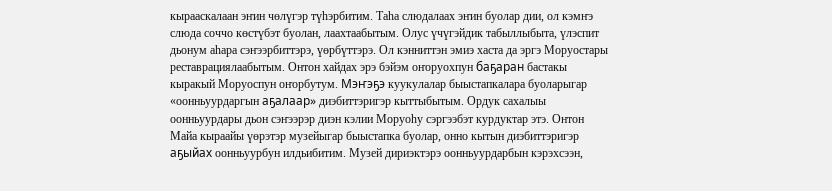кырааскалаан эҥин чөлүгэр түһэрбитим. Таһа слюдалаах эҥин буолар дии, ол кэмҥэ слюда соччо көстүбэт буолан, лаахтаабытым. Олус үчүгэйдик табыллыбыта, үлэспит дьонум аһара сэҥээрбиттэрэ, үөрбүттэрэ. Ол кэнниттэн эмиэ хаста да эргэ Моруостары реставрациялаабытым. Онтон хайдах эрэ бэйэм оҥоруохпун баҕаран бастакы кыракый Моруоспун оҥорбутум. Мэҥэҕэ куукулалар быыстапкалара буоларыгар «оонньуурдаргын аҕалаар» диэбиттэригэр кыттыбытым. Ордук сахалыы оонньуурдары дьон сэҥээрэр диэн кэлии Моруоһу сэргээбэт курдуктар этэ. Онтон Майа кыраайы үөрэтэр музейыгар быыстапка буолар, онно кытын диэбиттэригэр аҕыйах оонньуурбун илдьибитим. Музей дириэктэрэ оонньуурдарбын кэрэхсээн,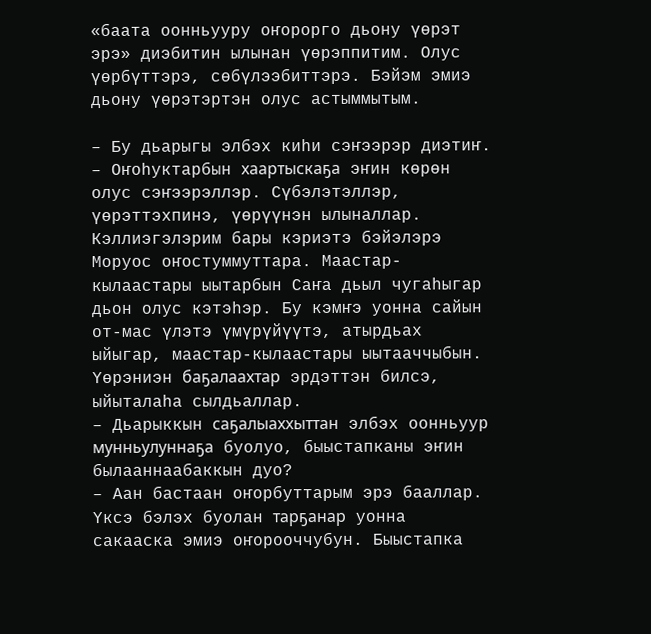«баата оонньууру оҥорорго дьону үөрэт эрэ» диэбитин ылынан үөрэппитим. Олус үөрбүттэрэ, сөбүлээбиттэрэ. Бэйэм эмиэ дьону үөрэтэртэн олус астыммытым.

– Бу дьарыгы элбэх киһи сэҥээрэр диэтиҥ.
– Оҥоһуктарбын хаартыскаҕа эҥин көрөн олус сэҥээрэллэр. Сүбэлэтэллэр, үөрэттэхпинэ, үөрүүнэн ылыналлар. Кэллиэгэлэрим бары кэриэтэ бэйэлэрэ Моруос оҥостуммуттара. Маастар-кылаастары ыытарбын Саҥа дьыл чугаһыгар дьон олус кэтэһэр. Бу кэмҥэ уонна сайын от-мас үлэтэ үмүрүйүүтэ, атырдьах ыйыгар, маастар-кылаастары ыытааччыбын. Үөрэниэн баҕалаахтар эрдэттэн билсэ, ыйыталаһа сылдьаллар.
– Дьарыккын саҕалыаххыттан элбэх оонньуур мунньулуннаҕа буолуо, быыстапканы эҥин былааннаабаккын дуо?
– Аан бастаан оҥорбуттарым эрэ бааллар. Үксэ бэлэх буолан тарҕанар уонна сакааска эмиэ оҥорооччубун. Быыстапка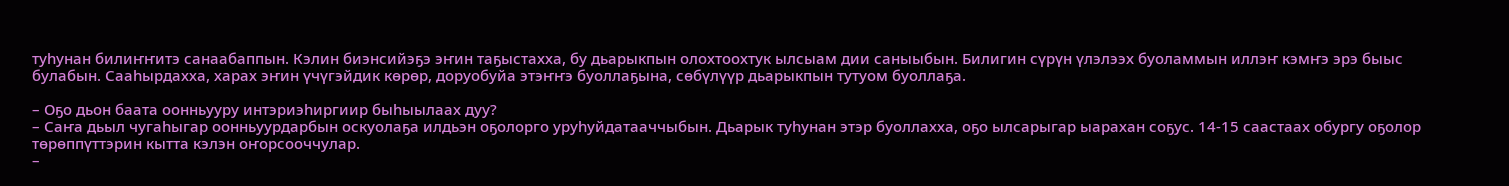туһунан билиҥҥитэ санаабаппын. Кэлин биэнсийэҕэ эҥин таҕыстахха, бу дьарыкпын олохтоохтук ылсыам дии саныыбын. Билигин сүрүн үлэлээх буоламмын иллэҥ кэмҥэ эрэ быыс булабын. Сааһырдахха, харах эҥин үчүгэйдик көрөр, доруобуйа этэҥҥэ буоллаҕына, сөбүлүүр дьарыкпын тутуом буоллаҕа.

– Оҕо дьон баата оонньууру интэриэһиргиир быһыылаах дуу?
– Саҥа дьыл чугаһыгар оонньуурдарбын оскуолаҕа илдьэн оҕолорго уруһуйдатааччыбын. Дьарык туһунан этэр буоллахха, оҕо ылсарыгар ыарахан соҕус. 14-15 саастаах обургу оҕолор төрөппүттэрин кытта кэлэн оҥорсооччулар.
–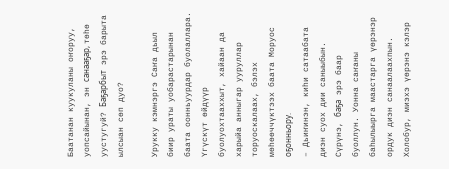Баатанан куукуланы оҥоруу, уопсайынан, эн санааҕар, төһө уустугуй? Баҕарбыт эрэ барыта ылсыан сөп дуо?

Урукку кэмнэргэ Саҥа дьыл биир ураты уобарастарынан баата оонньуурдар буолаллара. Үгүскүт өйдүүр буолуохтааххыт, хайаан да харыйа анныгар ууруллар торуоскалаах, бэлэх мөһөөччүктээх баата Моруос оҕонньору.
– Дьиҥинэн, киһи сатаабата диэн суох дии саныыбын. Сүрүнэ, баҕа эрэ баар буоллун. Уонна саҥаны баһылыырга маастарга үөрэнэр ордук диэн санаалаахпын. Холобур, миэхэ үөрэнэ кэлэр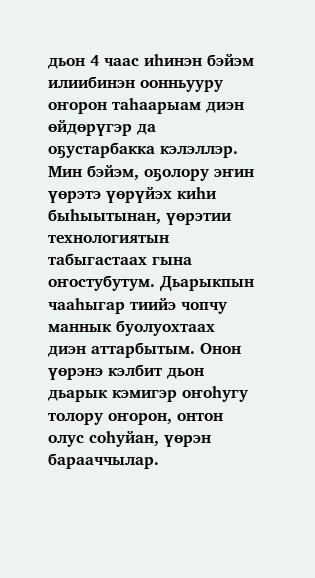дьон 4 чаас иһинэн бэйэм илиибинэн оонньууру оҥорон таһаарыам диэн өйдөрүгэр да оҕустарбакка кэлэллэр. Мин бэйэм, оҕолору эҥин үөрэтэ үөрүйэх киһи быһыытынан, үөрэтии технологиятын табыгастаах гына оҥостубутум. Дьарыкпын чааһыгар тиийэ чопчу маннык буолуохтаах диэн аттарбытым. Онон үөрэнэ кэлбит дьон дьарык кэмигэр оҥоһугу толору оҥорон, онтон олус соһуйан, үөрэн барааччылар.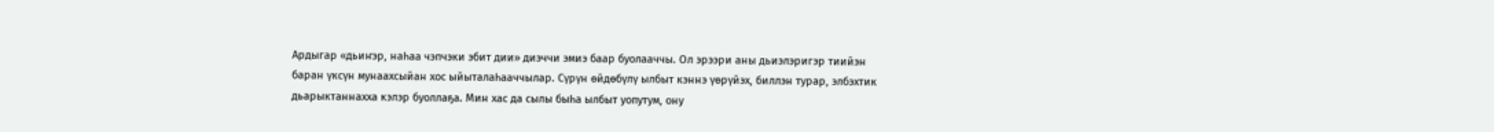Ардыгар «дьиҥэр, наһаа чэпчэки эбит дии» диэччи эмиэ баар буолааччы. Ол эрээри аны дьиэлэригэр тиийэн баран үксүн мунаахсыйан хос ыйыталаһааччылар. Сүрүн өйдөбүлү ылбыт кэннэ үөрүйэх, биллэн турар, элбэхтик дьарыктаннахха кэлэр буоллаҕа. Мин хас да сылы быһа ылбыт уопутум, ону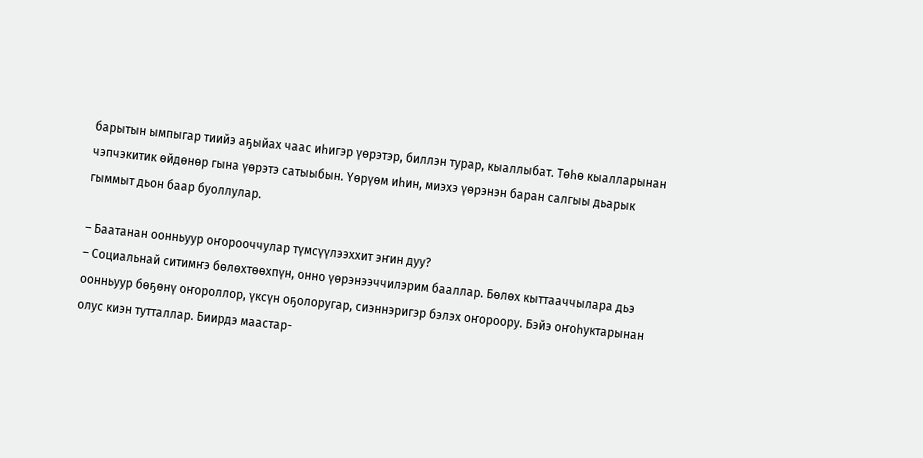барытын ымпыгар тиийэ аҕыйах чаас иһигэр үөрэтэр, биллэн турар, кыаллыбат. Төһө кыалларынан чэпчэкитик өйдөнөр гына үөрэтэ сатыыбын. Үөрүөм иһин, миэхэ үөрэнэн баран салгыы дьарык гыммыт дьон баар буоллулар.

– Баатанан оонньуур оҥорооччулар түмсүүлээххит эҥин дуу?
– Социальнай ситимҥэ бөлөхтөөхпүн, онно үөрэнээччилэрим бааллар. Бөлөх кыттааччылара дьэ оонньуур бөҕөнү оҥороллор, үксүн оҕолоругар, сиэннэригэр бэлэх оҥороору. Бэйэ оҥоһуктарынан олус киэн тутталлар. Биирдэ маастар-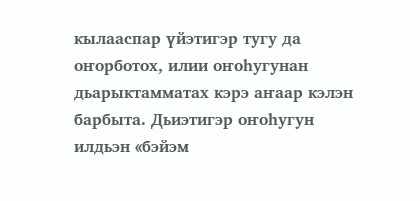кылааспар үйэтигэр тугу да оҥорботох, илии оҥоһугунан дьарыктамматах кэрэ аҥаар кэлэн барбыта. Дьиэтигэр оҥоһугун илдьэн «бэйэм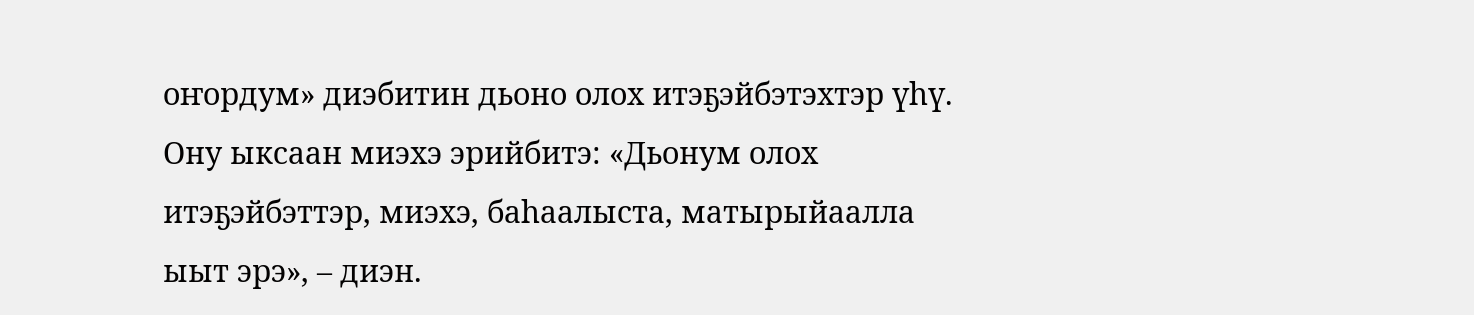оҥордум» диэбитин дьоно олох итэҕэйбэтэхтэр үһү. Ону ыксаан миэхэ эрийбитэ: «Дьонум олох итэҕэйбэттэр, миэхэ, баһаалыста, матырыйаалла ыыт эрэ», – диэн.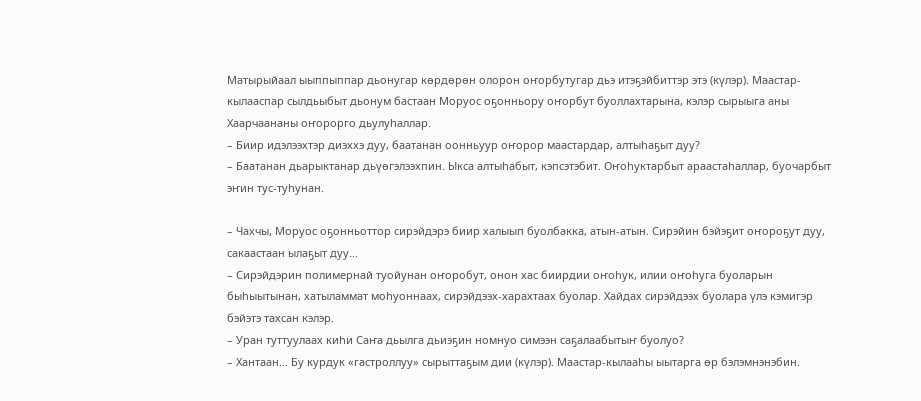Матырыйаал ыыппыппар дьонугар көрдөрөн олорон оҥорбутугар дьэ итэҕэйбиттэр этэ (күлэр). Маастар-кылааспар сылдьыбыт дьонум бастаан Моруос оҕонньору оҥорбут буоллахтарына, кэлэр сырыыга аны Хаарчаананы оҥорорго дьулуһаллар.
– Биир идэлээхтэр диэххэ дуу, баатанан оонньуур оҥорор маастардар, алтыһаҕыт дуу?
– Баатанан дьарыктанар дьүөгэлээхпин. Ыкса алтыһабыт, кэпсэтэбит. Оҥоһуктарбыт араастаһаллар, буочарбыт эҥин тус-туһунан.

– Чахчы, Моруос оҕонньоттор сирэйдэрэ биир халыып буолбакка, атын-атын. Сирэйин бэйэҕит оҥороҕут дуу, сакаастаан ылаҕыт дуу...
– Сирэйдэрин полимернай туойунан оҥоробут, онон хас биирдии оҥоһук, илии оҥоһуга буоларын быһыытынан, хатыламмат моһуоннаах, сирэйдээх-харахтаах буолар. Хайдах сирэйдээх буолара үлэ кэмигэр бэйэтэ тахсан кэлэр.
– Уран туттуулаах киһи Саҥа дьылга дьиэҕин номнуо симээн саҕалаабытыҥ буолуо?
– Хантаан... Бу курдук «гастроллуу» cырыттаҕым дии (күлэр). Маастар-кылааһы ыытарга өр бэлэмнэнэбин.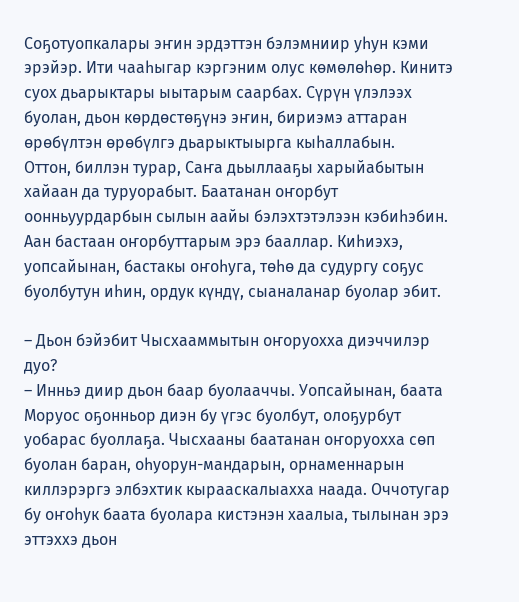Соҕотуопкалары эҥин эрдэттэн бэлэмниир уһун кэми эрэйэр. Ити чааһыгар кэргэним олус көмөлөһөр. Кинитэ суох дьарыктары ыытарым саарбах. Сүрүн үлэлээх буолан, дьон көрдөстөҕүнэ эҥин, бириэмэ аттаран өрөбүлтэн өрөбүлгэ дьарыктыырга кыһаллабын.
Оттон, биллэн турар, Саҥа дьыллааҕы харыйабытын хайаан да туруорабыт. Баатанан оҥорбут оонньуурдарбын сылын аайы бэлэхтэтэлээн кэбиһэбин. Аан бастаан оҥорбуттарым эрэ бааллар. Киһиэхэ, уопсайынан, бастакы оҥоһуга, төһө да судургу соҕус буолбутун иһин, ордук күндү, сыаналанар буолар эбит.

– Дьон бэйэбит Чысхааммытын оҥоруохха диэччилэр дуо?
– Инньэ диир дьон баар буолааччы. Уопсайынан, баата Моруос оҕонньор диэн бу үгэс буолбут, олоҕурбут уобарас буоллаҕа. Чысхааны баатанан оҥоруохха сөп буолан баран, оһуорун-мандарын, орнаменнарын киллэрэргэ элбэхтик кырааскалыахха наада. Оччотугар бу оҥоһук баата буолара кистэнэн хаалыа, тылынан эрэ эттэххэ дьон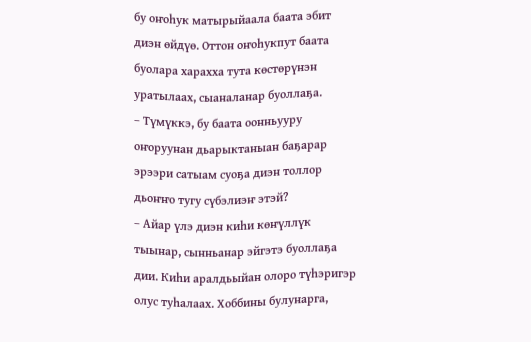бу оҥоһук матырыйаала баата эбит диэн өйдүө. Оттон оҥоһукпут баата буолара харахха тута көстөрүнэн уратылаах, сыаналанар буоллаҕа.
– Түмүккэ, бу баата оонньууру оҥоруунан дьарыктаныан баҕарар эрээри сатыам суоҕа диэн толлор дьоҥҥо тугу сүбэлиэҥ этэй?
– Айар үлэ диэн киһи көҥүллүк тыынар, сынньанар эйгэтэ буоллаҕа дии. Киһи аралдьыйан олоро түһэригэр олус туһалаах. Хоббины булунарга,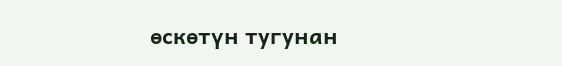өскөтүн тугунан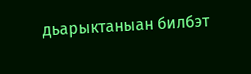дьарыктаныан билбэт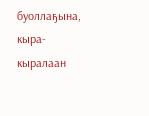буоллаҕына, кыра-кыралаан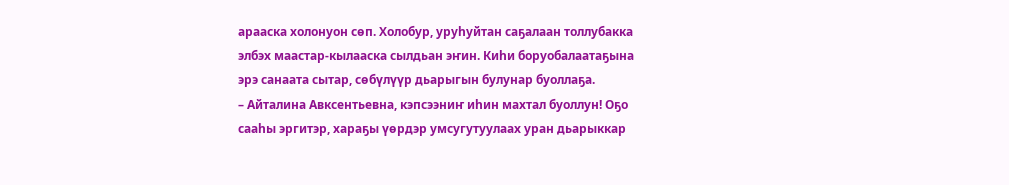арааска холонуон сөп. Холобур, уруһуйтан саҕалаан толлубакка элбэх маастар-кылааска сылдьан эҥин. Киһи боруобалаатаҕына эрэ санаата сытар, сөбүлүүр дьарыгын булунар буоллаҕа.
– Айталина Авксентьевна, кэпсээниҥ иһин махтал буоллун! Оҕо сааһы эргитэр, хараҕы үөрдэр умсугутуулаах уран дьарыккар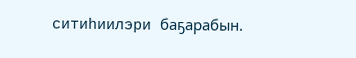ситиһиилэри баҕарабын.